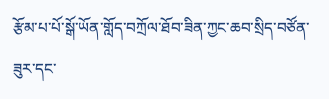རྩོམ་པ་པོ་སྒོ་ཡོན་གློད་བཀྲོལ་ཐོབ་ཟིན་ཀྱང་ཆབ་སྲིད་བཙོན་ཟུར་དང་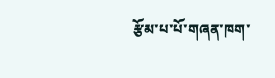རྩོམ་པ་པོ་གཞན་ཁག་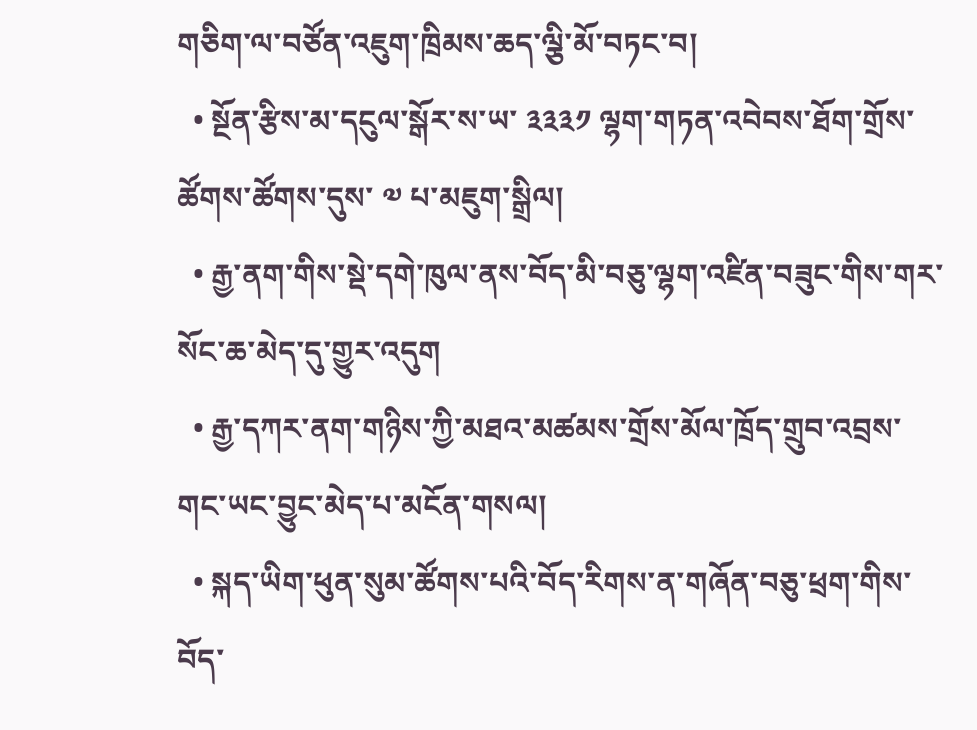གཅིག་ལ་བཙོན་འཇུག་ཁྲིམས་ཆད་ལྕི་མོ་བཏང་བ།
  • སྔོན་རྩིས་མ་དངུལ་སྒོར་ས་ཡ་ ༣༣༣༡ ལྷག་གཏན་འབེབས་ཐོག་གྲོས་ཚོགས་ཚོགས་དུས་ ༧ པ་མཇུག་སྒྲིལ།
  • རྒྱ་ནག་གིས་སྡེ་དགེ་ཁུལ་ནས་བོད་མི་བཅུ་ལྷག་འཛིན་བཟུང་གིས་གར་སོང་ཆ་མེད་དུ་གྱུར་འདུག
  • རྒྱ་དཀར་ནག་གཉིས་ཀྱི་མཐའ་མཚམས་གྲོས་མོལ་ཁྲོད་གྲུབ་འབྲས་གང་ཡང་བྱུང་མེད་པ་མངོན་གསལ།
  • སྐད་ཡིག་ཕུན་སུམ་ཚོགས་པའི་བོད་རིགས་ན་གཞོན་བཅུ་ཕྲག་གིས་བོད་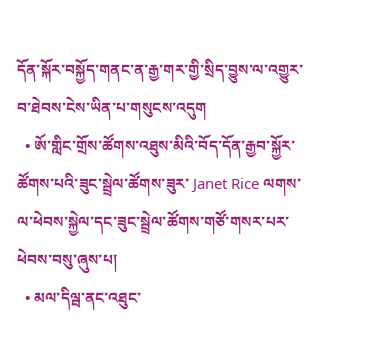དོན་སྐོར་བསྐྱོད་གནང་ན་རྒྱ་གར་གྱི་སྲིད་བྱུས་ལ་འགྱུར་བ་ཐེབས་ངེས་ཡིན་པ་གསུངས་འདུག
  • ཨོ་གླིང་གྲོས་ཚོགས་འཐུས་མིའི་བོད་དོན་རྒྱབ་སྐྱོར་ཚོགས་པའི་ཟུང་སྦྲེལ་ཚོགས་ཟུར་ Janet Rice ལགས་ལ་ཕེབས་སྐྱེལ་དང་ཟུང་སྦྲེལ་ཚོགས་གཙོ་གསར་པར་ཕེབས་བསུ་ཞུས་པ།
  • མལ་དིལྦ་ནང་འཐུང་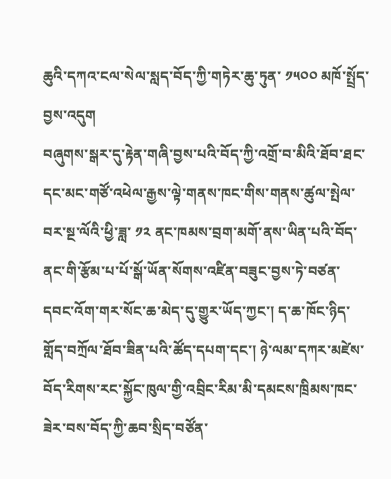ཆུའི་དཀའ་ངལ་སེལ་སླད་བོད་ཀྱི་གཏེར་ཆུ་ཏུན་ ༡༥༠༠ མཁོ་སྤྲོད་བྱས་འདུག
བཞུགས་སྒར་དུ་རྟེན་གཞི་བྱས་པའི་བོད་ཀྱི་འགྲོ་བ་མིའི་ཐོབ་ཐང་དང་མང་གཙོ་འཕེལ་རྒྱས་ལྟེ་གནས་ཁང་གིས་གནས་ཚུལ་སྤེལ་བར་སྔ་ལོའི་ཕྱི་ཟླ་ ༡༢ ནང་ཁམས་བྲག་མགོ་ནས་ཡིན་པའི་བོད་ནང་གི་རྩོམ་པ་པོ་སྒོ་ཡོན་སོགས་འཛིན་བཟུང་བྱས་ཏེ་བཙན་དབང་འོག་གར་སོང་ཆ་མེད་དུ་གྱུར་ཡོད་ཀྱང་། ད་ཆ་ཁོང་ཉིད་གློད་བཀྲོལ་ཐོབ་ཟིན་པའི་ཚོད་དཔག་དང་། ཉེ་ལམ་དཀར་མཛེས་བོད་རིགས་རང་སྐྱོང་ཁུལ་གྱི་འབྲིང་རིམ་མི་དམངས་ཁྲིམས་ཁང་ཟེར་བས་བོད་ཀྱི་ཆབ་སྲིད་བཙོན་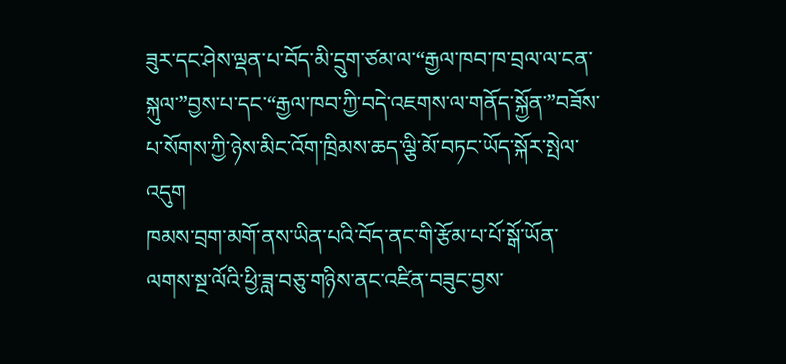ཟུར་དང་ཤེས་ལྡན་པ་བོད་མི་དྲུག་ཙམ་ལ་“རྒྱལ་ཁབ་ཁ་བྲལ་ལ་ངན་སྐུལ་”བྱས་པ་དང་“རྒྱལ་ཁབ་ཀྱི་བདེ་འཇགས་ལ་གནོད་སྐྱོན་”བཟོས་པ་སོགས་ཀྱི་ཉེས་མིང་འོག་ཁྲིམས་ཆད་ལྕི་མོ་བཏང་ཡོད་སྐོར་སྤེལ་འདུག
ཁམས་བྲག་མགོ་ནས་ཡིན་པའི་བོད་ནང་གི་རྩོམ་པ་པོ་སྒོ་ཡོན་ལགས་སྔ་ལོའི་ཕྱི་ཟླ་བཅུ་གཉིས་ནང་འཛིན་བཟུང་བྱས་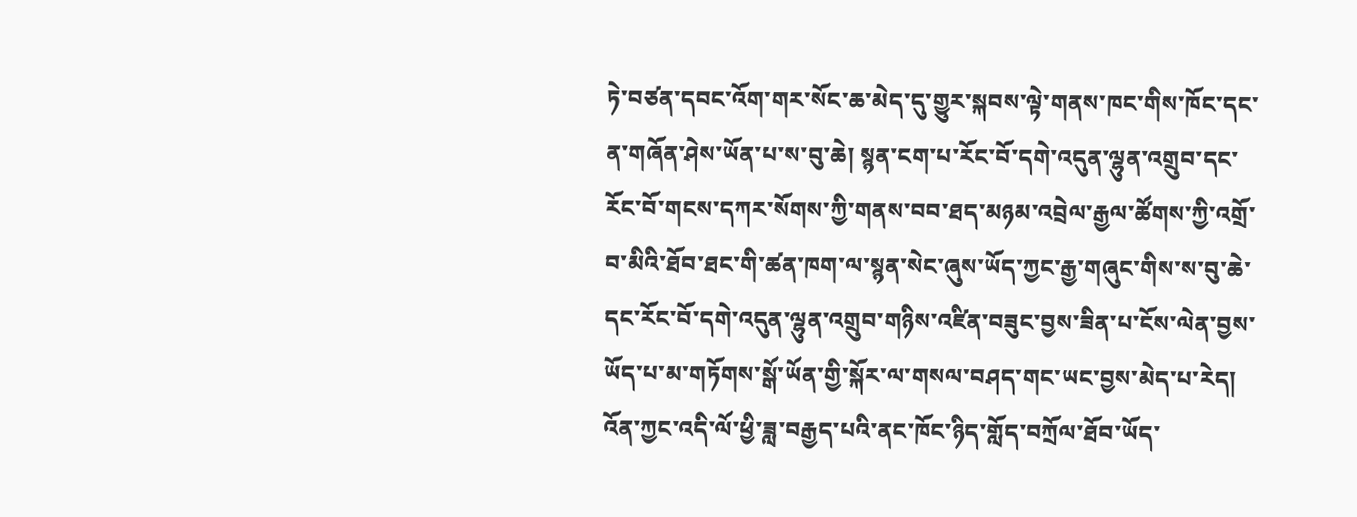ཏེ་བཙན་དབང་འོག་གར་སོང་ཆ་མེད་དུ་གྱུར་སྐབས་ལྟེ་གནས་ཁང་གིས་ཁོང་དང་ན་གཞོན་ཤེས་ཡོན་པ་ས་བུ་ཆེ། སྙན་ངག་པ་རོང་བོ་དགེ་འདུན་ལྷུན་འགྲུབ་དང་རོང་བོ་གངས་དཀར་སོགས་ཀྱི་གནས་བབ་ཐད་མཉམ་འབྲེལ་རྒྱལ་ཚོགས་ཀྱི་འགྲོ་བ་མིའི་ཐོབ་ཐང་གི་ཚན་ཁག་ལ་སྙན་སེང་ཞུས་ཡོད་ཀྱང་རྒྱ་གཞུང་གིས་ས་བུ་ཆེ་དང་རོང་བོ་དགེ་འདུན་ལྷུན་འགྲུབ་གཉིས་འཛིན་བཟུང་བྱས་ཟིན་པ་ངོས་ལེན་བྱས་ཡོད་པ་མ་གཏོགས་སྒོ་ཡོན་གྱི་སྐོར་ལ་གསལ་བཤད་གང་ཡང་བྱས་མེད་པ་རེད།
འོན་ཀྱང་འདི་ལོ་ཕྱི་ཟླ་བརྒྱད་པའི་ནང་ཁོང་ཉིད་གློད་བཀྲོལ་ཐོབ་ཡོད་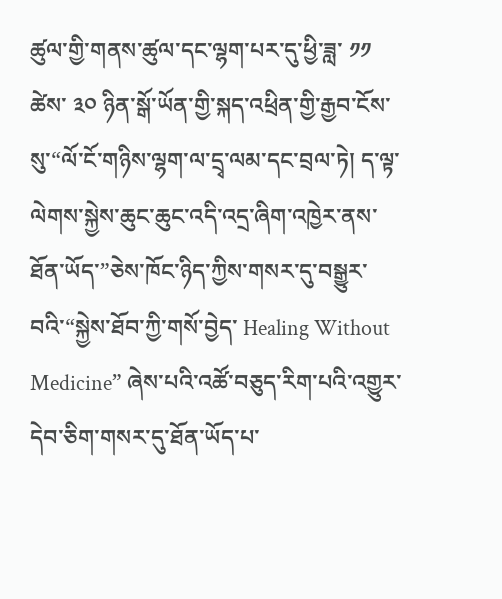ཚུལ་གྱི་གནས་ཚུལ་དང་ལྷག་པར་དུ་ཕྱི་ཟླ་ ༡༡ ཚེས་ ༣༠ ཉིན་སྒོ་ཡོན་གྱི་སྐད་འཕྲིན་གྱི་རྒྱབ་ངོས་སུ་“ལོ་ངོ་གཉིས་ལྷག་ལ་དྲྭ་ལམ་དང་བྲལ་ཏེ། ད་ལྟ་ལེགས་སྐྱེས་ཆུང་ཆུང་འདི་འདྲ་ཞིག་འཁྱེར་ནས་ཐོན་ཡོད་”ཅེས་ཁོང་ཉིད་ཀྱིས་གསར་དུ་བསྒྱུར་བའི་“སྐྱེས་ཐོབ་ཀྱི་གསོ་བྱེད་ Healing Without Medicine” ཞེས་པའི་འཚོ་བཅུད་རིག་པའི་འགྱུར་དེབ་ཅིག་གསར་དུ་ཐོན་ཡོད་པ་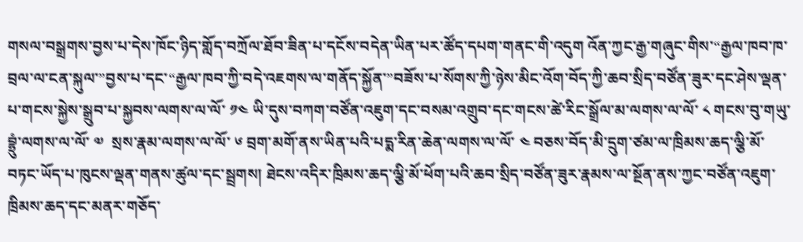གསལ་བསྒྲགས་བྱས་པ་དེས་ཁོང་ཉིད་གློད་བཀྲོལ་ཐོབ་ཟིན་པ་དངོས་བདེན་ཡིན་པར་ཚོད་དཔག་གནང་གི་འདུག འོན་ཀྱང་རྒྱ་གཞུང་གིས་“རྒྱལ་ཁབ་ཁ་བྲལ་ལ་ངན་སྐུལ་”བྱས་པ་དང་“རྒྱལ་ཁབ་ཀྱི་བདེ་འཇགས་ལ་གནོད་སྐྱོན་”བཟོས་པ་སོགས་ཀྱི་ཉེས་མིང་འོག་བོད་ཀྱི་ཆབ་སྲིད་བཙོན་ཟུར་དང་ཤེས་ལྡན་པ་གངས་སྐྱེས་སྒྲུབ་པ་སྐྱབས་ལགས་ལ་ལོ་ ༡༤ ཡི་དུས་བཀག་བཙོན་འཇུག་དང་བསམ་འགྲུབ་དང་གངས་ཚེ་རིང་སྒྲོལ་མ་ལགས་ལ་ལོ་ ༨ གངས་བུ་གཡུ་བྷྲུཾ་ལགས་ལ་ལོ་ ༧  སྲས་རྣམ་ལགས་ལ་ལོ་ ༦ བྲག་མགོ་ནས་ཡིན་པའི་པདྨ་རིན་ཆེན་ལགས་ལ་ལོ་ ༤ བཅས་བོད་མི་དྲུག་ཙམ་ལ་ཁྲིམས་ཆད་ལྕི་མོ་བཏང་ཡོད་པ་ཁུངས་ལྡན་གནས་ཚུལ་དང་སྦྲགས། ཐེངས་འདིར་ཁྲིམས་ཆད་ལྕི་མོ་ཕོག་པའི་ཆབ་སྲིད་བཙོན་ཟུར་རྣམས་ལ་སྔོན་ནས་ཀྱང་བཙོན་འཇུག་ཁྲིམས་ཆད་དང་མནར་གཅོད་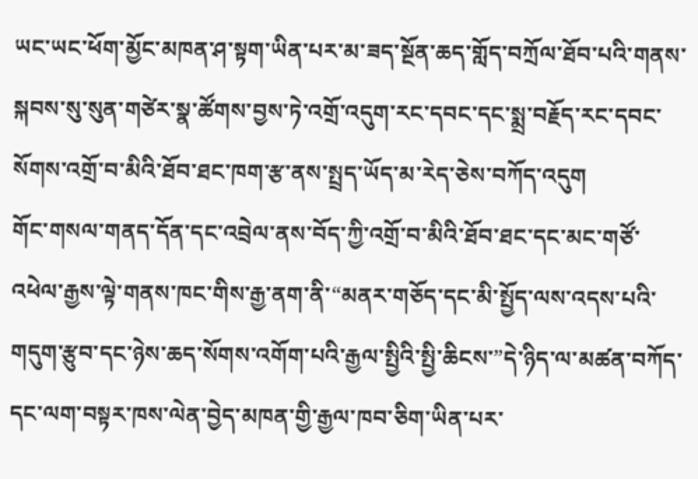ཡང་ཡང་ཕོག་མྱོང་མཁན་ཤ་སྟག་ཡིན་པར་མ་ཟད་སྔོན་ཆད་གློད་བཀྲོལ་ཐོབ་པའི་གནས་སྐབས་སུ་སུན་གཙེར་སྣ་ཚོགས་བྱས་ཏེ་འགྲོ་འདུག་རང་དབང་དང་སྨྲ་བརྗོད་རང་དབང་སོགས་འགྲོ་བ་མིའི་ཐོབ་ཐང་ཁག་རྩ་ནས་སྤྲད་ཡོད་མ་རེད་ཅེས་བཀོད་འདུག
གོང་གསལ་གནད་དོན་དང་འབྲེལ་ནས་བོད་ཀྱི་འགྲོ་བ་མིའི་ཐོབ་ཐང་དང་མང་གཙོ་འཕེལ་རྒྱས་ལྟེ་གནས་ཁང་གིས་རྒྱ་ནག་ནི་“མནར་གཅོད་དང་མི་སྤྱོད་ལས་འདས་པའི་གདུག་རྩུབ་དང་ཉེས་ཆད་སོགས་འགོག་པའི་རྒྱལ་སྤྱིའི་སྤྱི་ཆིངས་”དེ་ཉིད་ལ་མཚན་བཀོད་དང་ལག་བསྟར་ཁས་ལེན་བྱེད་མཁན་གྱི་རྒྱལ་ཁབ་ཅིག་ཡིན་པར་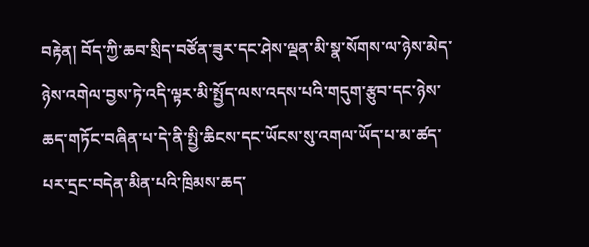བརྟེན། བོད་ཀྱི་ཆབ་སྲིད་བཙོན་ཟུར་དང་ཤེས་ལྡན་མི་སྣ་སོགས་ལ་ཉེས་མེད་ཉེས་འགེལ་བྱས་ཏེ་འདི་ལྟར་མི་སྤྱོད་ལས་འདས་པའི་གདུག་རྩུབ་དང་ཉེས་ཆད་གཏོང་བཞིན་པ་དེ་ནི་སྤྱི་ཆིངས་དང་ཡོངས་སུ་འགལ་ཡོད་པ་མ་ཚད་པར་དྲང་བདེན་མིན་པའི་ཁྲིམས་ཆད་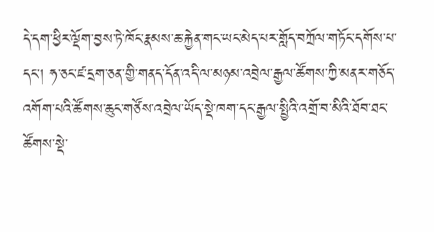དེ་དག་ཕྱིར་ལྡོག་བྱས་ཏེ་ཁོང་རྣམས་ཆ་རྐྱེན་གང་ཡང་མེད་པར་གློད་བཀྲོལ་གཏོང་དགོས་པ་དང་། ཧ་ཅང་ཛ་དྲག་ཅན་གྱི་གནད་དོན་འདི་ལ་མཉམ་འབྲེལ་རྒྱལ་ཚོགས་ཀྱི་མནར་གཅོད་འགོག་པའི་ཚོགས་ཆུང་གཙོས་འབྲེལ་ཡོད་སྡེ་ཁག་དང་རྒྱལ་སྤྱིའི་འགྲོ་བ་མིའི་ཐོབ་ཐང་ཚོགས་སྡེ་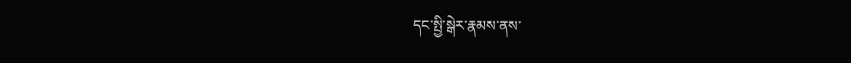དང་སྤྱི་སྒེར་རྣམས་ནས་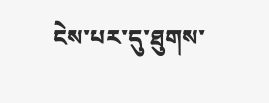ངེས་པར་དུ་ཐུགས་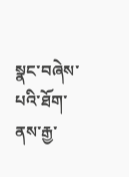སྣང་བཞེས་པའི་ཐོག་ནས་རྒྱ་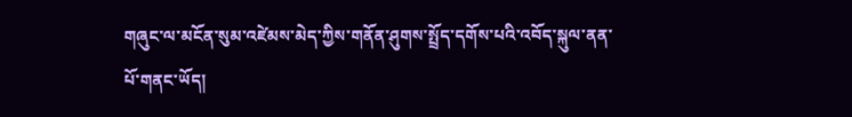གཞུང་ལ་མངོན་སུམ་འཛེམས་མེད་ཀྱིས་གནོན་ཤུགས་སྤྲོད་དགོས་པའི་འབོད་སྐུལ་ནན་པོ་གནང་ཡོད།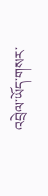འབྲེལ་ཡོད་གསར་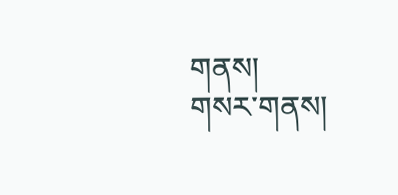གནས།
གསར་གནས།